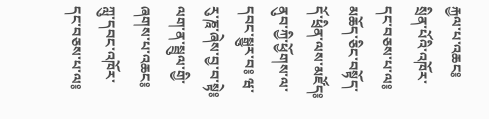རྐྱལ་པ་འཆང༔ སྲིན་པོའི་འཁོར་དང་བཅས་པ་ལ༔ མཆོད་ཅིང་བསྟོད་དོ་ཕྲིན་ལས་མཛོད༔ ནུབ་ཀྱི་ཕྱོགས་ལ་དབང་སྒྱུར་བ༔ ཝ་རུ་ཎཱ་ཞེས་བྱ་བ་སྟེ༔ ལག་ན་སྦྲུལ་གྱི་ཞགས་པ་འཆང༔ ཀླུ་དབང་འཁོར་དང་བཅས་པ་ལ༔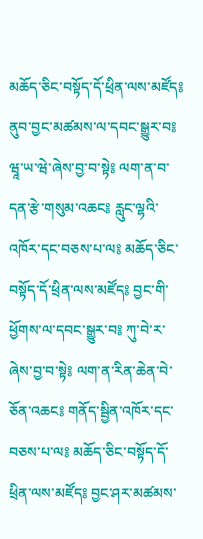མཆོད་ཅིང་བསྟོད་དོ་ཕྲིན་ལས་མཛོད༔ ནུབ་བྱང་མཚམས་ལ་དབང་སྒྱུར་བ༔ ཝཱ་ཡ་ཝེ་ཞེས་བྱ་བ་སྟེ༔ ལག་ན་བ་དན་རྩེ་གསུམ་འཆང༔ རླུང་ལྷའི་འཁོར་དང་བཅས་པ་ལ༔ མཆོད་ཅིང་བསྟོད་དོ་ཕྲིན་ལས་མཛོད༔ བྱང་གི་ཕྱོགས་ལ་དབང་སྒྱུར་བ༔ ཀུ་བེ་ར་ཞེས་བྱ་བ་སྟེ༔ ལག་ན་རིན་ཆེན་བེ་ཅོན་འཆང༔ གནོད་སྦྱིན་འཁོར་དང་བཅས་པ་ལ༔ མཆོད་ཅིང་བསྟོད་དོ་ཕྲིན་ལས་མཛོད༔ བྱང་ཤར་མཚམས་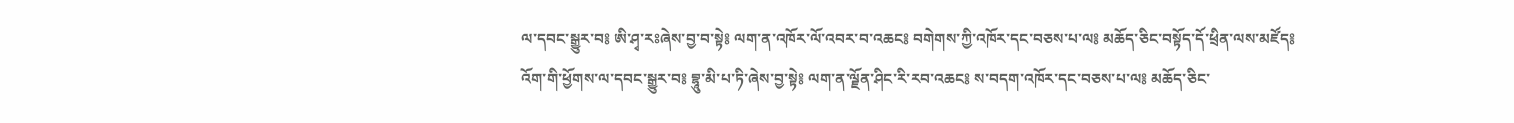ལ་དབང་སྒྱུར་བ༔ ཨི་ཤྭ་རཿཞེས་བྱ་བ་སྟེ༔ ལག་ན་འཁོར་ལོ་འབར་བ་འཆང༔ བགེགས་ཀྱི་འཁོར་དང་བཅས་པ་ལ༔ མཆོད་ཅིང་བསྟོད་དོ་ཕྲིན་ལས་མཛོད༔ འོག་གི་ཕྱོགས་ལ་དབང་སྒྱུར་བ༔ བྷཱུ་མི་པ་ཏི་ཞེས་བྱ་སྟེ༔ ལག་ན་ལྗོན་ཤིང་རི་རབ་འཆང༔ ས་བདག་འཁོར་དང་བཅས་པ་ལ༔ མཆོད་ཅིང་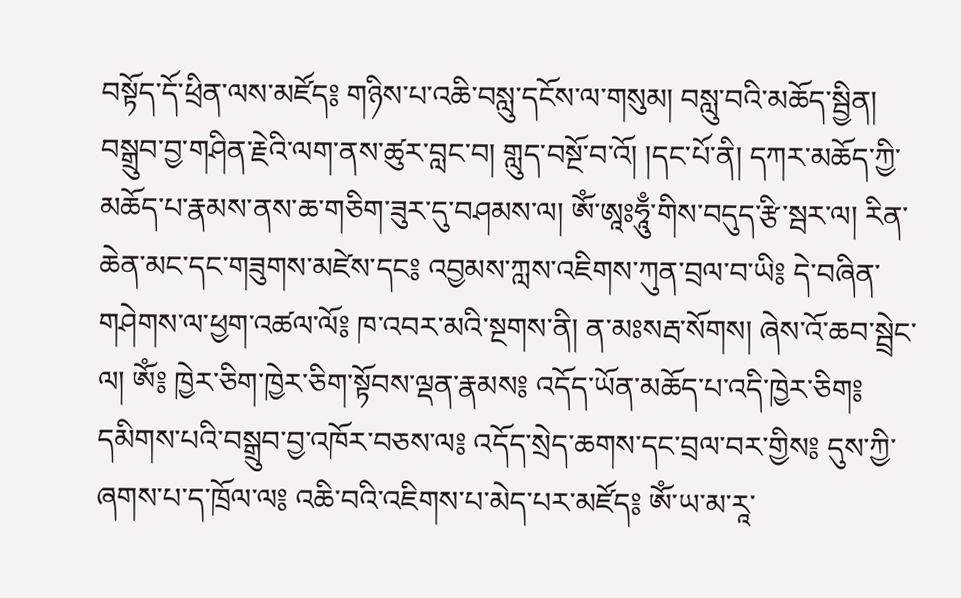བསྟོད་དོ་ཕྲིན་ལས་མཛོད༔ གཉིས་པ་འཆི་བསླུ་དངོས་ལ་གསུམ། བསླུ་བའི་མཆོད་སྦྱིན། བསྒྲུབ་བྱ་གཤིན་རྗེའི་ལག་ནས་ཚུར་བླང་བ། གླུད་བསྔོ་བ་འོ། །དང་པོ་ནི། དཀར་མཆོད་ཀྱི་མཆོད་པ་རྣམས་ནས་ཆ་གཅིག་ཟུར་དུ་བཤམས་ལ། ཨོཾ་ཨཱཿཧཱུྃ་གིས་བདུད་རྩི་སྦར་ལ། རིན་ཆེན་མང་དང་གཟུགས་མཛེས་དང༔ འབྱམས་ཀླས་འཇིགས་ཀུན་བྲལ་བ་ཡི༔ དེ་བཞིན་གཤེགས་ལ་ཕྱག་འཚལ་ལོ༔ ཁ་འབར་མའི་སྔགས་ནི། ན་མཿསརྦ་སོགས། ཞེས་འོ་ཆབ་སྦྲེང་ལ། ཨོཾ༔ ཁྱེར་ཅིག་ཁྱེར་ཅིག་སྟོབས་ལྡན་རྣམས༔ འདོད་ཡོན་མཆོད་པ་འདི་ཁྱེར་ཅིག༔ དམིགས་པའི་བསྒྲུབ་བྱ་འཁོར་བཅས་ལ༔ འདོད་སྲེད་ཆགས་དང་བྲལ་བར་གྱིས༔ དུས་ཀྱི་ཞགས་པ་ད་ཁྲོལ་ལ༔ འཆི་བའི་འཇིགས་པ་མེད་པར་མཛོད༔ ཨོཾ་ཡ་མ་རཱ་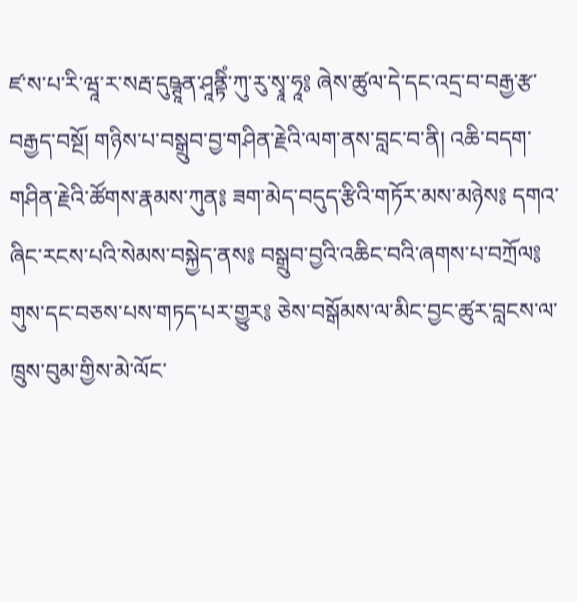ཛ་ས་པ་རི་ཝཱ་ར་སརྦ་དུཥྚཱན་ཤཱནྟིཾ་ཀུ་རུ་སྭཱ་ཧཱ༔ ཞེས་ཚུལ་དེ་དང་འདྲ་བ་བརྒྱ་རྩ་བརྒྱད་བསྔོ། གཉིས་པ་བསྒྲུབ་བྱ་གཤིན་རྗེའི་ལག་ནས་བླང་བ་ནི། འཆི་བདག་གཤིན་རྗེའི་ཚོགས་རྣམས་ཀུན༔ ཟག་མེད་བདུད་རྩིའི་གཏོར་མས་མཉེས༔ དགའ་ཞིང་རངས་པའི་སེམས་བསྐྱེད་ནས༔ བསྒྲུབ་བྱའི་འཆིང་བའི་ཞགས་པ་བཀྲོལ༔ གུས་དང་བཅས་པས་གཏད་པར་གྱུར༔ ཅེས་བསྒོམས་ལ་མིང་བྱང་ཚུར་བླངས་ལ་ཁྲུས་བུམ་གྱིས་མེ་ལོང་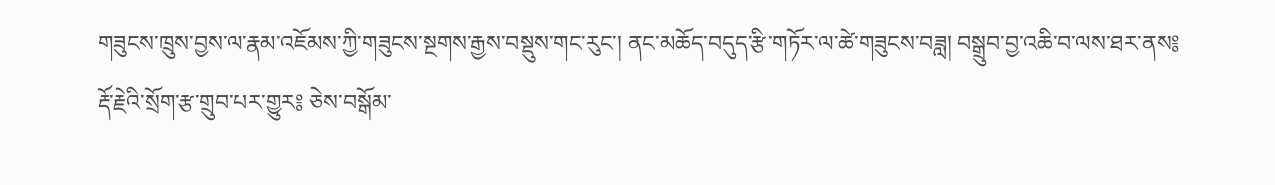གཟུངས་ཁྲུས་བྱས་ལ་རྣམ་འཇོམས་ཀྱི་གཟུངས་སྔགས་རྒྱས་བསྡུས་གང་རུང་། ནང་མཆོད་བདུད་རྩི་གཏོར་ལ་ཚེ་གཟུངས་བཟླ། བསྒྲུབ་བྱ་འཆི་བ་ལས་ཐར་ནས༔ རྡོ་རྗེའི་སྲོག་རྩ་གྲུབ་པར་གྱུར༔ ཅེས་བསྒོམ་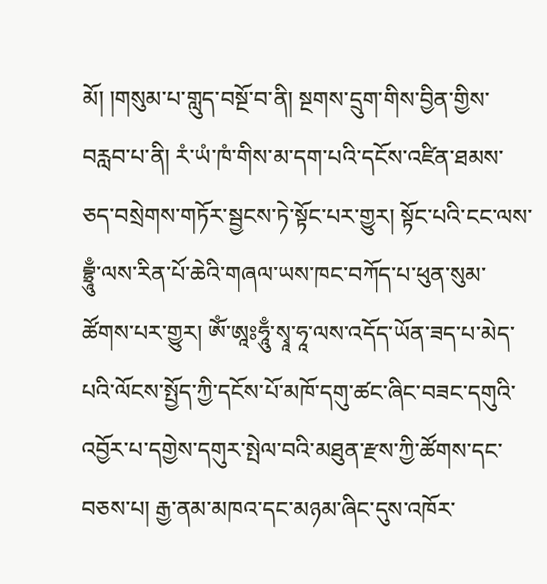མོ། །གསུམ་པ་གླུད་བསྔོ་བ་ནི། སྔགས་དྲུག་གིས་བྱིན་གྱིས་བརླབ་པ་ནི། རཾ་ཡཾ་ཁཾ་གིས་མ་དག་པའི་དངོས་འཛིན་ཐམས་ཅད་བསྲེགས་གཏོར་སྦྱངས་ཏེ་སྟོང་པར་གྱུར། སྟོང་པའི་ངང་ལས་བྷྲཱུྃ་ལས་རིན་པོ་ཆེའི་གཞལ་ཡས་ཁང་བཀོད་པ་ཕུན་སུམ་ཚོགས་པར་གྱུར། ཨོཾ་ཨཱཿཧཱུྃ་སྭཱ་ཧཱ་ལས་འདོད་ཡོན་ཟད་པ་མེད་པའི་ལོངས་སྤྱོད་ཀྱི་དངོས་པོ་མཁོ་དགུ་ཚང་ཞིང་བཟང་དགུའི་འབྱོར་པ་དགྱེས་དགུར་སྤེལ་བའི་མཐུན་རྫས་ཀྱི་ཚོགས་དང་བཅས་པ། རྒྱ་ནམ་མཁའ་དང་མཉམ་ཞིང་དུས་འཁོར་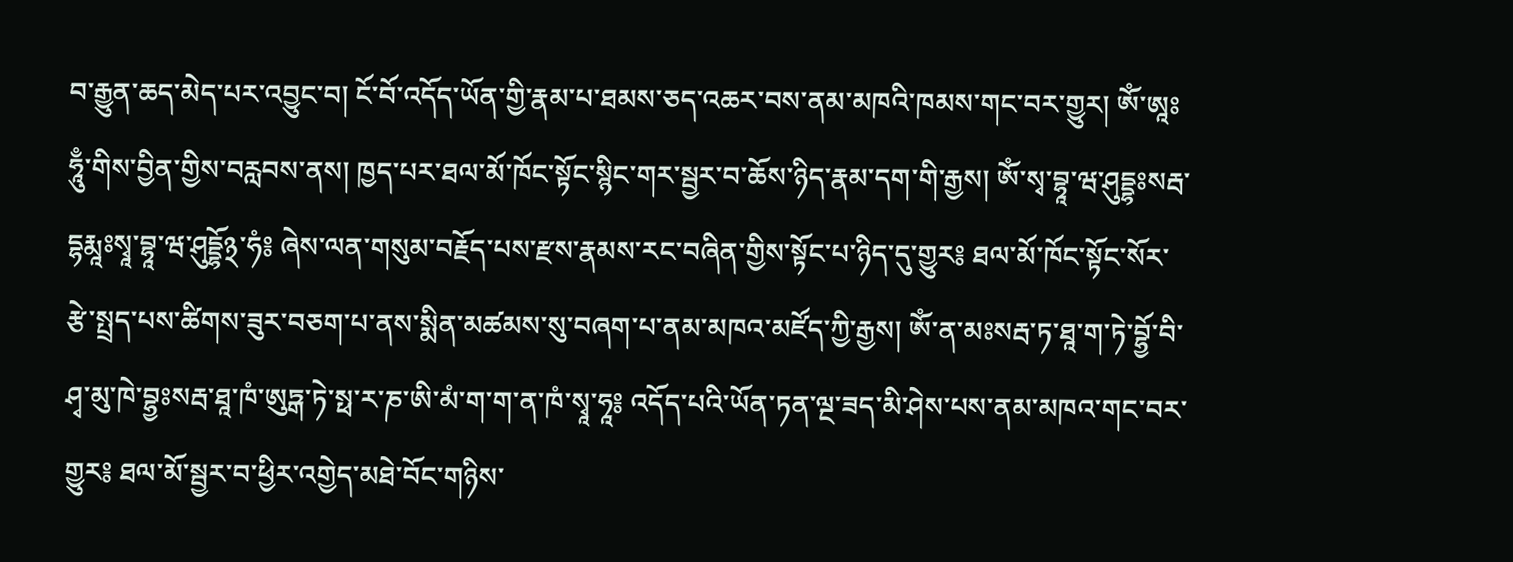བ་རྒྱུན་ཆད་མེད་པར་འབྱུང་བ། ངོ་བོ་འདོད་ཡོན་གྱི་རྣམ་པ་ཐམས་ཅད་འཆར་བས་ནམ་མཁའི་ཁམས་གང་བར་གྱུར། ཨོཾ་ཨཱཿཧཱུྃ་གིས་བྱིན་གྱིས་བརླབས་ནས། ཁྱད་པར་ཐལ་མོ་ཁོང་སྟོང་སྙིང་གར་སྦྱར་བ་ཆོས་ཉིད་རྣམ་དག་གི་རྒྱས། ཨོཾ་སྭ་བྷཱ་ཝ་ཤུདྡྷཿསརྦ་དྷརྨཱཿསྭཱ་བྷཱ་ཝ་ཤུདྡྷོ྅་ཧཾ༔ ཞེས་ལན་གསུམ་བརྗོད་པས་རྫས་རྣམས་རང་བཞིན་གྱིས་སྟོང་པ་ཉིད་དུ་གྱུར༔ ཐལ་མོ་ཁོང་སྟོང་སོར་རྩེ་སྤྲད་པས་ཚིགས་ཟུར་བཅག་པ་ནས་སྨིན་མཚམས་སུ་བཞག་པ་ནམ་མཁའ་མཛོད་ཀྱི་རྒྱས། ཨོཾ་ན་མཿསརྦ་ཏ་ཐཱ་ག་ཏེ་བྷྱོ་བི་ཤྭ་མུ་ཁེ་བྷྱཿསརྦ་ཐཱ་ཁཾ་ཨུཏྒ་ཏེ་སྥ་ར་ཎ་ཨི་མཾ་ག་ག་ན་ཁཾ་སྭཱ་ཧཱ༔ འདོད་པའི་ཡོན་ཏན་ལྔ་ཟད་མི་ཤེས་པས་ནམ་མཁའ་གང་བར་གྱུར༔ ཐལ་མོ་སྦྱར་བ་ཕྱིར་འགྱེད་མཐེ་བོང་གཉིས་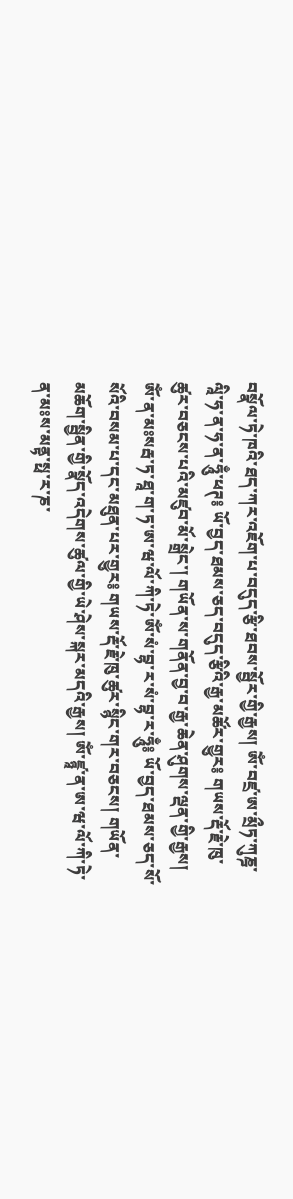བསྣོལ་ཏེ་ཁའི་ཐད་ཀར་འཇོག་པ་བདུད་རྩི་ཐབས་སྦྱོར་གྱི་རྒྱས། ཨོཾ་བཛྲ་ཨ་མྲྀཏ་ཀུཎྜ་ལཱི་ཧ་ན་ཧ་ན་ཧཱུྃ་ཕཊ༔ ཡོ་བྱད་ཐམས་ཅད་བདུད་རྩིའི་རྒྱ་མཚོར་གྱུར༔ གཡས་རྡོ་རྗེ་ཁུ་ཚུར་བཅངས་པའི་མཛུབ་མོ་སྒྲེང་། གཡོན་ས་གནོན་བྱ་བ་རྒྱ་ཆེན་ཤུགས་ལྡན་གྱི་རྒྱས། ཨོཾ་ན་མཿསརྦ་ཏ་ཐཱ་ག་ཏ་ཨ་ཝ་ལོ་ཀི་ཏེ་ཨོཾ་སཾ་བྷ་ར་སཾ་བྷ་ར་ཧཱུྃ༔ ཡོ་བྱད་ཐམས་ཅད་སོ་སོའི་བསམ་པ་དང་མཐུན་པར་གྱུར༔ གཡས་རྡོ་རྗེ་ཁུ་ཚུར་སྙིང་གར་བཅངས། གཡོན་མཆོག་སྦྱིན་གྱི་སྣོད་འདེགས་ཚུལ་གྱི་ཡེ་ཤེས་སྐར་མདའི་རྒྱས། ཨོཾ་ཛྙཱ་ན་ཨ་ཝ་ལོ་ཀི་ཏེ་ན་མཿས་མནྟ་སྥ་ར་ཎ་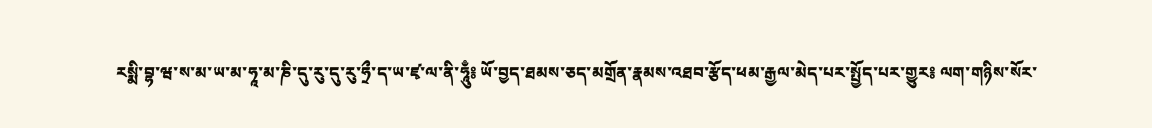རསྨི་བྷ་ཝ་ས་མ་ཡ་མ་ཧཱ་མ་ཎི་དུ་རུ་དུ་རུ་ཧྲྀ་ད་ཡ་ཛྭ་ལ་ནི་ཧཱུྃ༔ ཡོ་བྱད་ཐམས་ཅད་མགྲོན་རྣམས་འཐབ་རྩོད་ཕམ་རྒྱལ་མེད་པར་སྤྱོད་པར་གྱུར༔ ལག་གཉིས་སོར་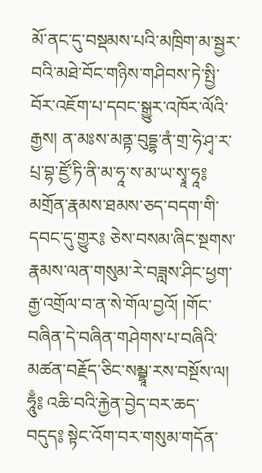མོ་ནང་དུ་བསྡམས་པའི་མཁྲིག་མ་སྦྱར་བའི་མཐེ་བོང་གཉིས་གཤིབས་ཏེ་སྤྱི་བོར་འཇོག་པ་དབང་སྒྱུར་འཁོར་ལོའི་རྒྱས། ན་མཿས་མནྟ་བུདྡྷ་ནཾ་གྲ་ཧེ་ཤྭ་ར་པྲ་བྷ་ཛྱོ་ཏི་ནི་མ་ཧཱ་ས་མ་ཡ་སྭཱ་ཧཱ༔ མགྲོན་རྣམས་ཐམས་ཅད་བདག་གི་དབང་དུ་གྱུར༔ ཅེས་བསམ་ཞིང་སྔགས་རྣམས་ལན་གསུམ་རེ་བཟླས་ཤིང་ཕྱག་རྒྱ་འགྲོལ་བ་ན་སེ་གོལ་བྱའོ། །གོང་བཞིན་དེ་བཞིན་གཤེགས་པ་བཞིའི་མཚན་བརྗོད་ཅིང་སམྦྷཱ་རས་བསྔོས་ལ། ཧཱུྃ༔ འཆི་བའི་རྐྱེན་བྱེད་བར་ཆད་བདུད༔ སྟེང་འོག་བར་གསུམ་གདོན་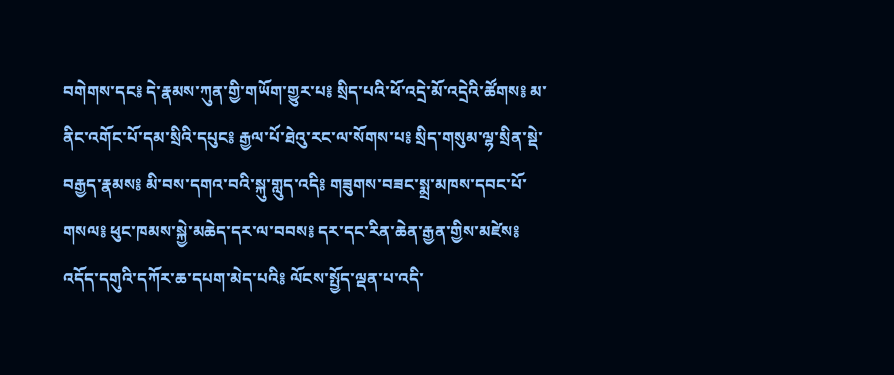བགེགས་དང༔ དེ་རྣམས་ཀུན་གྱི་གཡོག་གྱུར་པ༔ སྲིད་པའི་ཕོ་འདྲེ་མོ་འདྲེའི་ཚོགས༔ མ་ནིང་འགོང་པོ་དམ་སྲིའི་དཔུང༔ རྒྱལ་པོ་ཐེའུ་རང་ལ་སོགས་པ༔ སྲིད་གསུམ་ལྷ་སྲིན་སྡེ་བརྒྱད་རྣམས༔ མི་བས་དགའ་བའི་སྐུ་གླུད་འདི༔ གཟུགས་བཟང་སྨྲ་མཁས་དབང་པོ་གསལ༔ ཕུང་ཁམས་སྐྱེ་མཆེད་དར་ལ་བབས༔ དར་དང་རིན་ཆེན་རྒྱན་གྱིས་མཛེས༔ འདོད་དགུའི་དཀོར་ཆ་དཔག་མེད་པའི༔ ལོངས་སྤྱོད་ལྡན་པ་འདི་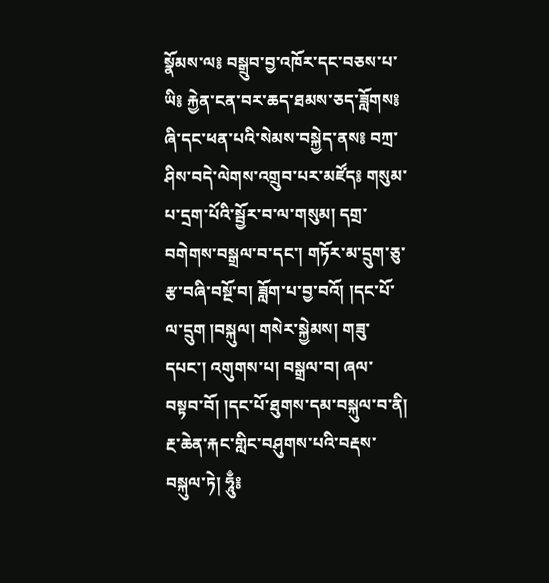སྣོམས་ལ༔ བསྒྲུབ་བྱ་འཁོར་དང་བཅས་པ་ཡི༔ རྐྱེན་ངན་བར་ཆད་ཐམས་ཅད་ཟློགས༔ ཞི་དང་ཕན་པའི་སེམས་བསྐྱེད་ནས༔ བཀྲ་ཤིས་བདེ་ལེགས་འགྲུབ་པར་མཛོད༔ གསུམ་པ་དྲག་པོའི་སྦྱོར་བ་ལ་གསུམ། དགྲ་བགེགས་བསྒྲལ་བ་དང་། གཏོར་མ་དྲུག་ཅུ་རྩ་བཞི་བསྔོ་བ། ཟློག་པ་བྱ་བའོ། །དང་པོ་ལ་དྲུག །བསྐུལ། གསེར་སྐྱེམས། གཟུ་དཔང་། འགུགས་པ། བསྒྲལ་བ། ཞལ་བསྟབ་བོ། །དང་པོ་ཐུགས་དམ་བསྐུལ་བ་ནི། རྔ་ཆེན་རྐང་གླིང་བཤུགས་པའི་བརྡས་བསྐུལ་ཏེ། ཧཱུྃ༔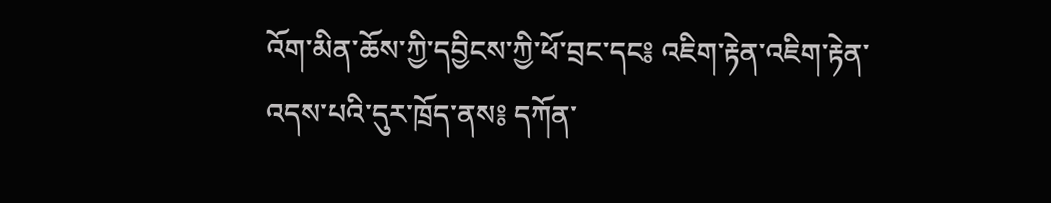འོག་མིན་ཆོས་ཀྱི་དབྱིངས་ཀྱི་ཕོ་བྲང་དང༔ འཇིག་རྟེན་འཇིག་རྟེན་འདས་པའི་དུར་ཁྲོད་ནས༔ དཀོན་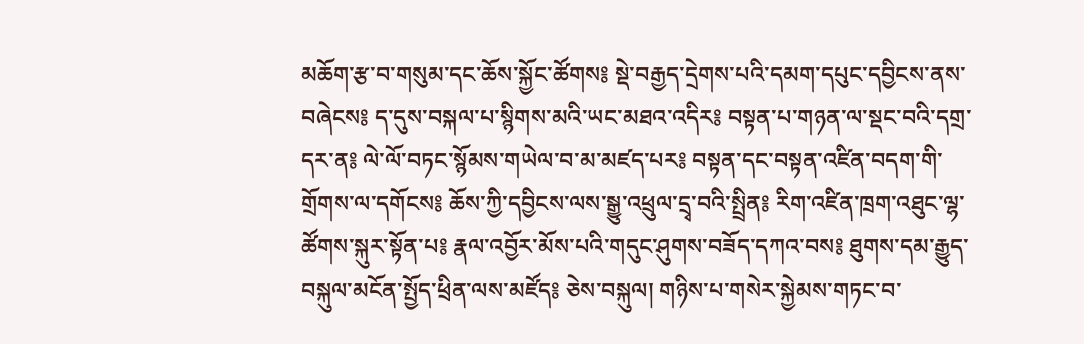མཆོག་རྩ་བ་གསུམ་དང་ཆོས་སྐྱོང་ཚོགས༔ སྡེ་བརྒྱད་དྲེགས་པའི་དམག་དཔུང་དབྱིངས་ནས་བཞེངས༔ ད་དུས་བསྐལ་པ་སྙིགས་མའི་ཡང་མཐའ་འདིར༔ བསྟན་པ་གཉན་ལ་སྡང་བའི་དགྲ་དར་ན༔ ལེ་ལོ་བཏང་སྙོམས་གཡེལ་བ་མ་མཛད་པར༔ བསྟན་དང་བསྟན་འཛིན་བདག་གི་གྲོགས་ལ་དགོངས༔ ཆོས་ཀྱི་དབྱིངས་ལས་སྒྱུ་འཕྲུལ་དྲྭ་བའི་སྤྲིན༔ རིག་འཛིན་ཁྲག་འཐུང་ལྷ་ཚོགས་སྐུར་སྟོན་པ༔ རྣལ་འབྱོར་མོས་པའི་གདུང་ཤུགས་བཟོད་དཀའ་བས༔ ཐུགས་དམ་རྒྱུད་བསྐུལ་མངོན་སྤྱོད་ཕྲིན་ལས་མཛོད༔ ཅེས་བསྐུལ། གཉིས་པ་གསེར་སྐྱེམས་གཏང་བ་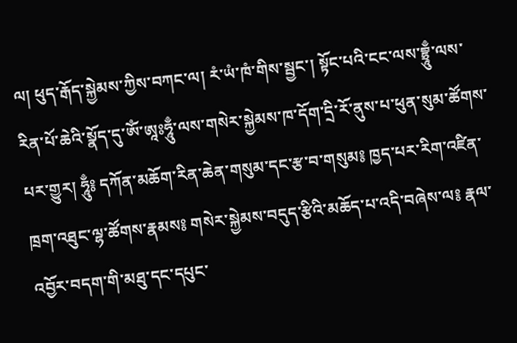ལ། ཕུད་རྒོད་སྐྱེམས་ཀྱིས་བཀང་ལ། རཾ་ཡཾ་ཁཾ་གིས་སྦྱང་། སྟོང་པའི་ངང་ལས་བྷྲཱུྃ་ལས་རིན་པོ་ཆེའི་སྣོད་དུ་ཨོཾ་ཨཱཿཧཱུྃ་ལས་གསེར་སྐྱེམས་ཁ་དོག་དྲི་རོ་ནུས་པ་ཕུན་སུམ་ཚོགས་པར་གྱུར། ཧཱུྃ༔ དཀོན་མཆོག་རིན་ཆེན་གསུམ་དང་རྩ་བ་གསུམ༔ ཁྱད་པར་རིག་འཛིན་ཁྲག་འཐུང་ལྷ་ཚོགས་རྣམས༔ གསེར་སྐྱེམས་བདུད་རྩིའི་མཆོད་པ་འདི་བཞེས་ལ༔ རྣལ་འབྱོར་བདག་གི་མཐུ་དང་དཔུང་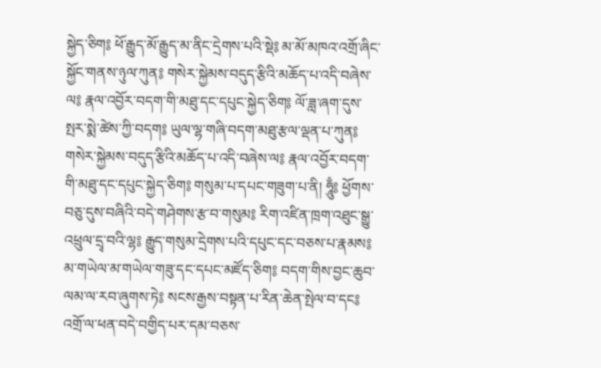སྐྱེད་ཅིག༔ ཕོ་རྒྱུད་མོ་རྒྱུད་མ་ནིང་དྲེགས་པའི་སྡེ༔ མ་མོ་མཁའ་འགྲོ་ཞིང་སྐྱོང་གནས་ཉུལ་ཀུན༔ གསེར་སྐྱེམས་བདུད་རྩིའི་མཆོད་པ་འདི་བཞེས་ལ༔ རྣལ་འབྱོར་བདག་གི་མཐུ་དང་དཔུང་སྐྱེད་ཅིག༔ ལོ་ཟླ་ཞག་དུས་སྤར་སྨེ་ཚེས་ཀྱི་བདག༔ ཡུལ་ལྷ་གཞི་བདག་མཐུ་རྩལ་ལྡན་པ་ཀུན༔ གསེར་སྐྱེམས་བདུད་རྩིའི་མཆོད་པ་འདི་བཞེས་ལ༔ རྣལ་འབྱོར་བདག་གི་མཐུ་དང་དཔུང་སྐྱེད་ཅིག༔ གསུམ་པ་དཔང་གཟུག་པ་ནི། ཧཱུྃ༔ ཕྱོགས་བཅུ་དུས་བཞིའི་བདེ་གཤེགས་རྩ་བ་གསུམ༔ རིག་འཛིན་ཁྲག་འཐུང་སྒྱུ་འཕྲུལ་དྲྭ་བའི་ལྷ༔ རྒྱུད་གསུམ་དྲེགས་པའི་དཔུང་དང་བཅས་པ་རྣམས༔ མ་གཡེལ་མ་གཡེལ་གཟུ་དང་དཔང་མཛོད་ཅིག༔ བདག་གིས་བྱང་ཆུབ་ལམ་ལ་རབ་ཞུགས་ཏེ༔ སངས་རྒྱས་བསྟན་པ་རིན་ཆེན་སྤེལ་བ་དང༔ འགྲོ་ལ་ཕན་བདེ་བགྱིད་པར་དམ་བཅས་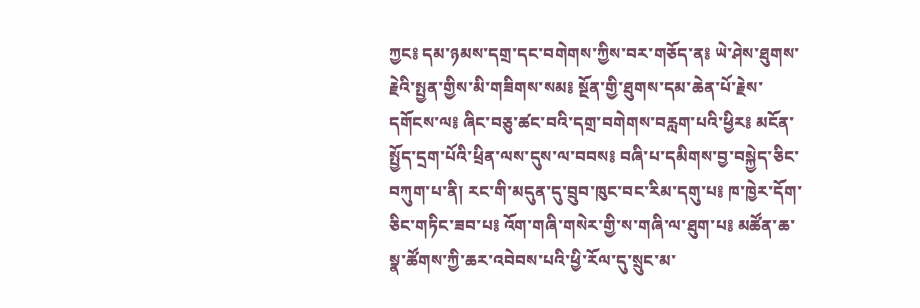ཀྱང༔ དམ་ཉམས་དགྲ་དང་བགེགས་ཀྱིས་བར་གཅོད་ན༔ ཡེ་ཤེས་ཐུགས་རྗེའི་སྤྱན་གྱིས་མི་གཟིགས་སམ༔ སྔོན་གྱི་ཐུགས་དམ་ཆེན་པོ་རྗེས་དགོངས་ལ༔ ཞིང་བཅུ་ཚང་བའི་དགྲ་བགེགས་བརླག་པའི་ཕྱིར༔ མངོན་སྤྱོད་དྲག་པོའི་ཕྲིན་ལས་དུས་ལ་བབས༔ བཞི་པ་དམིགས་བྱ་བསྐྱེད་ཅིང་བཀུག་པ་ནི། རང་གི་མདུན་དུ་བྲུབ་ཁུང་བང་རིམ་དགུ་པ༔ ཁ་ཁྱེར་དོག་ཅིང་གཏིང་ཟབ་པ༔ འོག་གཞི་གསེར་གྱི་ས་གཞི་ལ་ཐུག་པ༔ མཚོན་ཆ་སྣ་ཚོགས་ཀྱི་ཆར་འབེབས་པའི་ཕྱི་རོལ་དུ་སྲུང་མ་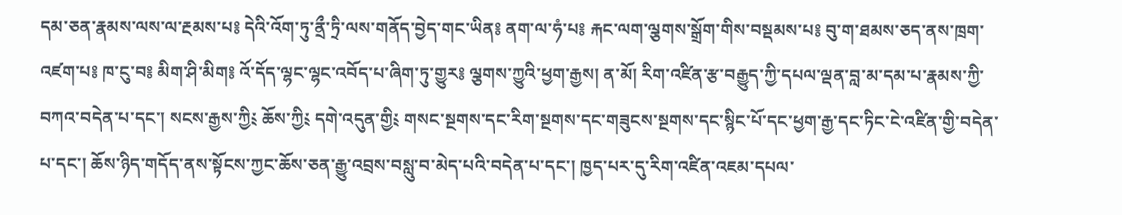དམ་ཅན་རྣམས་ལས་ལ་རྔམས་པ༔ དེའི་འོག་ཏུ་ནྲྀ་ཏྲི་ལས་གནོད་བྱེད་གང་ཡིན༔ ནག་ལ་ཧཾ་པ༔ རྐང་ལག་ལྕགས་སྒྲོག་གིས་བསྡམས་པ༔ བུ་ག་ཐམས་ཅད་ནས་ཁྲག་འཛག་པ༔ ཁ་ངུ་བ༔ མིག་ཤི་མིག༔ འོ་དོད་ལྷང་ལྷང་འབོད་པ་ཞིག་ཏུ་གྱུར༔ ལྕགས་ཀྱུའི་ཕྱག་རྒྱས། ན་མོ། རིག་འཛིན་རྩ་བརྒྱུད་ཀྱི་དཔལ་ལྡན་བླ་མ་དམ་པ་རྣམས་ཀྱི་བཀའ་བདེན་པ་དང་། སངས་རྒྱས་ཀྱི༴ ཆོས་ཀྱི༴ དགེ་འདུན་གྱི༴ གསང་སྔགས་དང་རིག་སྔགས་དང་གཟུངས་སྔགས་དང་སྙིང་པོ་དང་ཕྱག་རྒྱ་དང་ཏིང་ངེ་འཛིན་གྱི་བདེན་པ་དང་། ཆོས་ཉིད་གདོད་ནས་སྟོངས་ཀྱང་ཆོས་ཅན་རྒྱུ་འབྲས་བསླུ་བ་མེད་པའི་བདེན་པ་དང་། ཁྱད་པར་དུ་རིག་འཛིན་འཇམ་དཔལ་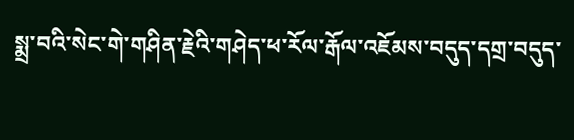སྨྲ་བའི་སེང་གེ་གཤིན་རྗེའི་གཤེད་ཕ་རོལ་རྒོལ་འཇོམས་བདུད་དགྲ་བདུད་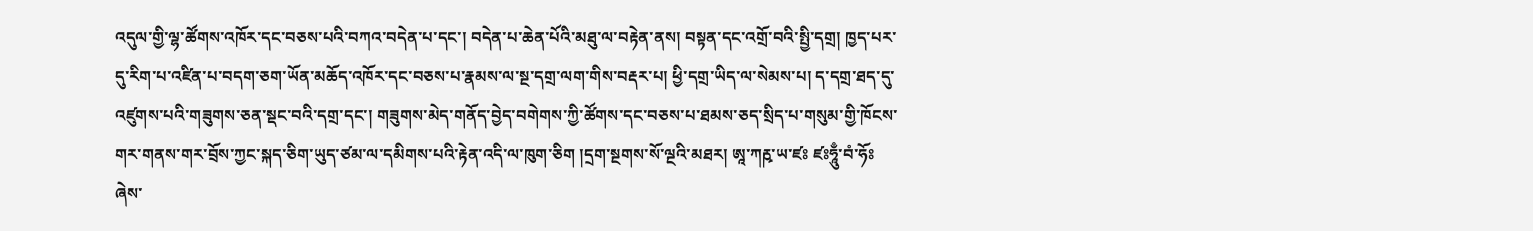འདུལ་གྱི་ལྷ་ཚོགས་འཁོར་དང་བཅས་པའི་བཀའ་བདེན་པ་དང་། བདེན་པ་ཆེན་པོའི་མཐུ་ལ་བརྟེན་ནས། བསྟན་དང་འགྲོ་བའི་སྤྱི་དགྲ། ཁྱད་པར་དུ་རིག་པ་འཛིན་པ་བདག་ཅག་ཡོན་མཆོད་འཁོར་དང་བཅས་པ་རྣམས་ལ་སྔ་དགྲ་ལག་གིས་བརྡར་པ། ཕྱི་དགྲ་ཡིད་ལ་སེམས་པ། ད་དགྲ་ཐད་དུ་འཛུགས་པའི་གཟུགས་ཅན་སྡང་བའི་དགྲ་དང་། གཟུགས་མེད་གནོད་བྱེད་བགེགས་ཀྱི་ཚོགས་དང་བཅས་པ་ཐམས་ཅད་སྲིད་པ་གསུམ་གྱི་ཁོངས་གར་གནས་གར་བྲོས་ཀྱང་སྐད་ཅིག་ཡུད་ཙམ་ལ་དམིགས་པའི་རྟེན་འདི་ལ་ཁུག་ཅིག །དྲག་སྔགས་སོ་ལྔའི་མཐར། ཨཱ་ཀརྵ་ཡ་ཛཿ ཛཿཧཱུྃ་བཾ་ཧོཿ ཞེས་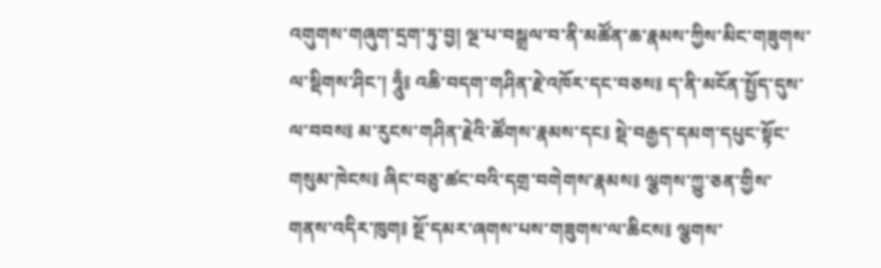འགུགས་གཞུག་དྲག་ཏུ་བྱ། ལྔ་པ་བསྒྲལ་བ་ནི་མཚོན་ཆ་རྣམས་ཀྱིས་མིང་གཟུགས་ལ་སྡིགས་ཤིང་། ཧཱུྃ༔ འཆི་བདག་གཤིན་རྗེ་འཁོར་དང་བཅས༔ ད་ནི་མངོན་སྤྱོད་དུས་ལ་བབས༔ མ་རུངས་གཤིན་རྗེའི་ཚོགས་རྣམས་དང༔ སྡེ་བརྒྱད་དམག་དཔུང་སྟོང་གསུམ་ཁེངས༔ ཞིང་བཅུ་ཚང་བའི་དགྲ་བགེགས་རྣམས༔ ལྕགས་ཀྱུ་ཅན་གྱིས་གནས་འདིར་ཁུག༔ སྔོ་དམར་ཞགས་པས་གཟུགས་ལ་ཆིངས༔ ལྕགས་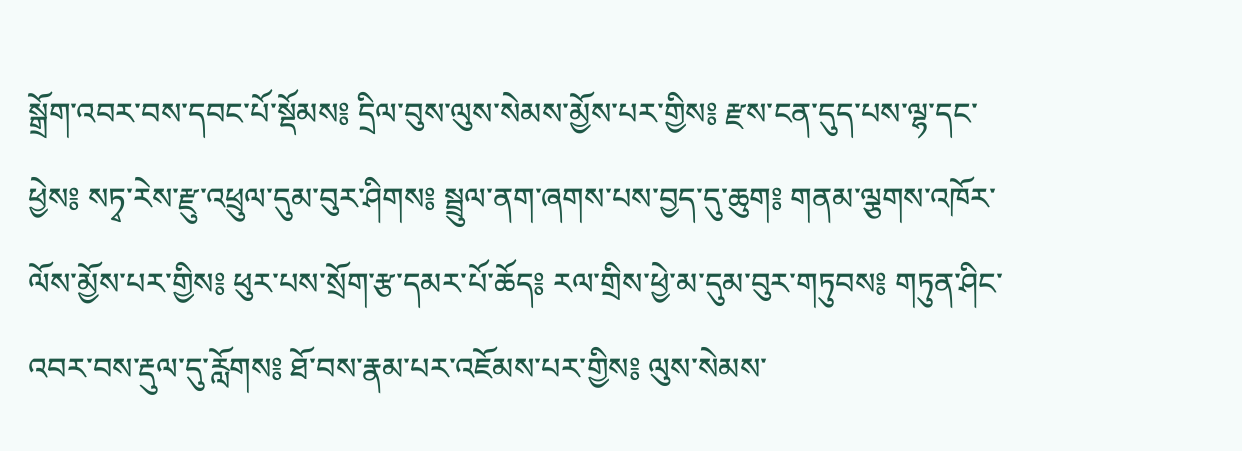སྒྲོག་འབར་བས་དབང་པོ་སྡོམས༔ དྲིལ་བུས་ལུས་སེམས་མྱོས་པར་གྱིས༔ རྫས་ངན་དུད་པས་ལྷ་དང་ཕྱེས༔ སཏྭ་རེས་རྫུ་འཕྲུལ་དུམ་བུར་ཤིགས༔ སྦྲུལ་ནག་ཞགས་པས་བྱད་དུ་ཆུག༔ གནམ་ལྕགས་འཁོར་ལོས་མྱོས་པར་གྱིས༔ ཕུར་པས་སྲོག་རྩ་དམར་པོ་ཆོད༔ རལ་གྲིས་ཕྱེ་མ་དུམ་བུར་གཏུབས༔ གཏུན་ཤིང་འབར་བས་རྡུལ་དུ་རློགས༔ ཐོ་བས་རྣམ་པར་འཇོམས་པར་གྱིས༔ ལུས་སེམས་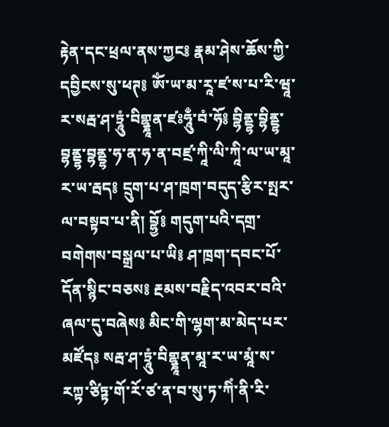རྟེན་དང་ཕྲལ་ནས་ཀྱང༔ རྣམ་ཤེས་ཆོས་ཀྱི་དབྱིངས་སུ་ཕཊ༔ ཨོཾ་ཡ་མ་རཱ་ཛ་ས་པ་རི་ཝཱ་ར་སརྦ་ཤ་ཏྲཱུཾ་བིགྷྣཱན་ཛཿཧཱུྃ་བཾ་ཧོ༔ བྷིནྡྷ་བྷིནྡྷ་བྷནྡྷ་བྷནྡྷ་ཧ་ན་ཧ་ན་བཛྲ་ཀཱི་ལི་ཀཱི་ལ་ཡ་མཱ་ར་ཡ་རྦད༔ དྲུག་པ་ཤ་ཁྲག་བདུད་རྩིར་སྤར་ལ་བསྟབ་པ་ནི། བྷྱོ༔ གདུག་པའི་དགྲ་བགེགས་བསྒྲལ་པ་ཡི༔ ཤ་ཁྲག་དབང་པོ་དོན་སྙིང་བཅས༔ རྔམས་བརྗིད་འབར་བའི་ཞལ་དུ་བཞེས༔ མིང་གི་ལྷག་མ་མེད་པར་མཛོད༔ སརྦ་ཤ་ཏྲཱུཾ་བིགྷྣཱན་མཱ་ར་ཡ་མཱཾ་ས་རཀྟ་ཙིཏྟ་གོ་རོ་ཙ་ན་བ་སུ་ཏ་ཀིཾ་ནི་རི་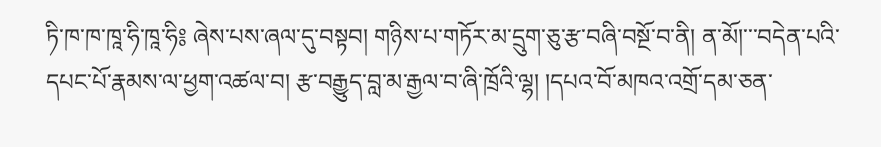ཏི་ཁ་ཁ་ཁཱ་ཧི་ཁཱ་ཧི༔ ཞེས་པས་ཞལ་དུ་བསྟབ། གཉིས་པ་གཏོར་མ་དྲུག་ཅུ་རྩ་བཞི་བསྔོ་བ་ནི། ན་མོ།་་་བདེན་པའི་དཔང་པོ་རྣམས་ལ་ཕྱག་འཚལ་བ། རྩ་བརྒྱུད་བླ་མ་རྒྱལ་བ་ཞི་ཁྲོའི་ལྷ། །དཔའ་བོ་མཁའ་འགྲོ་དམ་ཅན་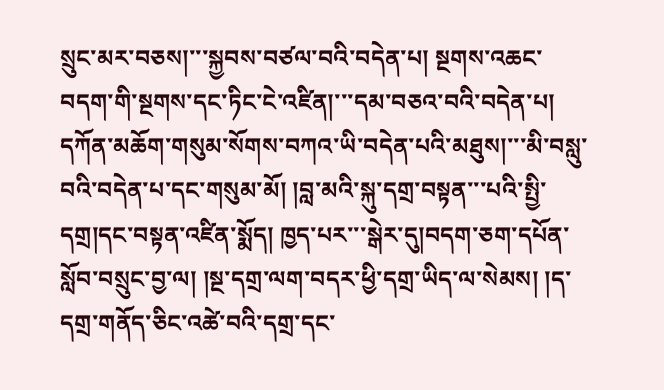སྲུང་མར་བཅས།་་་སྐྱབས་བཙལ་བའི་བདེན་པ། སྔགས་འཆང་བདག་གི་སྔགས་དང་ཏིང་ངེ་འཛིན།་་་དམ་བཅའ་བའི་བདེན་པ། དཀོན་མཆོག་གསུམ་སོགས་བཀའ་ཡི་བདེན་པའི་མཐུས།་་་མི་བསླུ་བའི་བདེན་པ་དང་གསུམ་མོ། །བླ་མའི་སྐུ་དགྲ་བསྟན་་་པའི་སྤྱི་དགྲ།དང་བསྟན་འཛིན་སྨོད། ཁྱད་པར་་་སྒེར་དུ།བདག་ཅག་དཔོན་སློབ་བསྲུང་བྱ་ལ། །སྔ་དགྲ་ལག་བདར་ཕྱི་དགྲ་ཡིད་ལ་སེམས། །ད་དགྲ་གནོད་ཅིང་འཚེ་བའི་དགྲ་དང་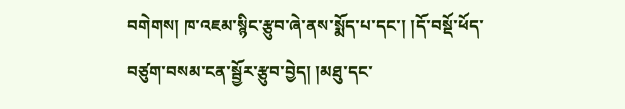བགེགས། ཁ་འཇམ་སྙིང་རྩུབ་ཞེ་ནས་སྨོད་པ་དང་། །དོ་བསྡོ་ཕོད་བཙུག་བསམ་ངན་སྦྱོར་རྩུབ་བྱེད། །མཐུ་དང་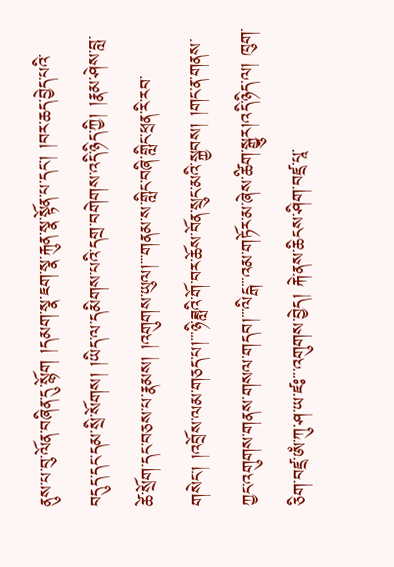ནུས་པ་བུ་ལོན་བཞིན་དུ་སྙོག །དམག་སྣ་ཇག་སྣ་རྐུན་སྣ་སྟོན་པ་དང་། །བར་ཆད་བྱེད་པའི་བདུད་དང་དམ་སྲི་སོགས། །ཡིད་ལ་དམིགས་པའི་དགྲ་བགེགས་འདི་ཉིད་ཀྱི། །རྣམ་ཤེས་བླ་ཚེ་སྲོག་དང་བཅས་པ་རྣམས། །འགུགས་ཡུལ།་་་གནམ་ས་གླིང་བཞི་གླིང་ཕྲན་རི་རབ་གསེང་། །འབྲོས་ལམ་གཅད་པ།་་་ཉི་ཟླའི་གོ་བར་ཆོས་བོན་སྲུང་མའི་སྐྱབས། །གང་ན་གནས་ཀྱང་འགུགས་གནས་གསལ་གདབ།་་་ལིངྒ་་་འམ་གཏོར་མ་ཞེས་ཚིག་སྒྱུར།འདི་ཉིད་ལ། ཁུག་ཅིག་བཛྲ་ཨཾ་ཀུ་ཤ་ཡ་ཛཿ་་་འགུགས་བྱེད། རྐེ་ནས་ཆིངས་ཤིག་བཛྲ་པཱ་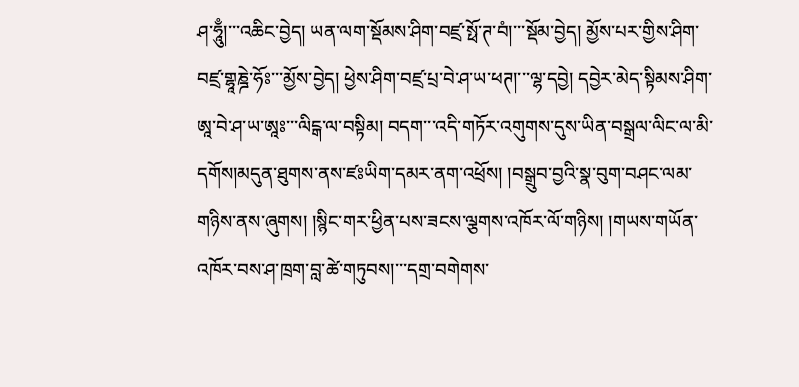ཤ་ཧཱུྃ།་་་འཆིང་བྱེད། ཡན་ལག་སྡོམས་ཤིག་བཛྲ་སྥོ་ཊ་བཾ།་་་སྡོམ་བྱེད། མྱོས་པར་གྱིས་ཤིག་བཛྲ་གྷཱཎྜེ་ཧོཿ་་་མྱོས་བྱེད། ཕྱེས་ཤིག་བཛྲ་པྲ་བེ་ཤ་ཡ་ཕཊ།་་་ལྷ་དབྱེ། དབྱེར་མེད་སྟིམས་ཤིག་ཨཱ་བེ་ཤ་ཡ་ཨཱཿ་་་ལིངྒ་ལ་བསྟིམ། བདག་་་འདི་གཏོར་འགུགས་དུས་ཡིན་བསྒྲལ་ལིང་ལ་མི་དགོས།མདུན་ཐུགས་ནས་ཛཿཡིག་དམར་ནག་འཕྲོས། །བསྒྲུབ་བྱའི་སྣ་བུག་བཤང་ལམ་གཉིས་ནས་ཞུགས། །སྙིང་གར་ཕྱིན་པས་ཟངས་ལྕགས་འཁོར་ལོ་གཉིས། །གཡས་གཡོན་འཁོར་བས་ཤ་ཁྲག་བླ་ཚེ་གཏུབས།་་་དགྲ་བགེགས་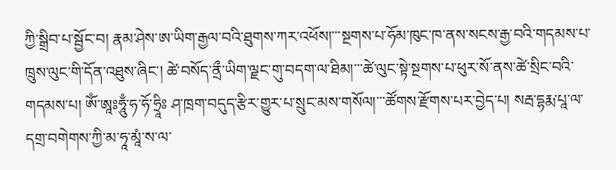ཀྱི་སྒྲིབ་པ་སྦྱོང་བ། རྣམ་ཤེས་ཨ་ཡིག་རྒྱལ་བའི་ཐུགས་ཀར་འཕོས།་་་སྔགས་པ་ཧོམ་ཁུང་ཁ་ནས་སངས་རྒྱ་བའི་གདམས་པ་ཁྲུས་ལུང་གི་དོན་འཐུས་ཞིང་། ཚེ་བསོད་ནྲྀ་ཡིག་ལྗང་གུ་བདག་ལ་ཐིམ།་་་ཚེ་ལུང་སྟེ་སྔགས་པ་ཕུར་སོ་ནས་ཚེ་སྲིང་བའི་གདམས་པ། ཨོཾ་ཨཱཿཧཱུྃ་ཧ་ཧོ་ཧྲཱིཿ ཤ་ཁྲག་བདུད་རྩིར་གྱུར་པ་སྲུང་མས་གསོལ།་་་ཚོགས་རྫོགས་པར་བྱེད་པ། སརྦ་དྷརྨ་པཱ་ལ་དགྲ་བགེགས་ཀྱི་མ་ཧཱ་མཱཾ་ས་ལ་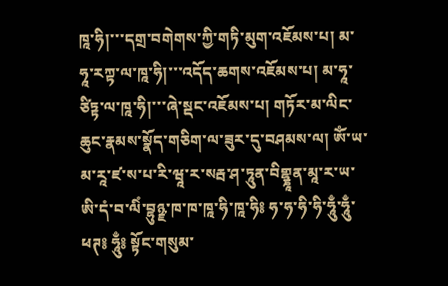ཁཱ་ཧི།་་་དགྲ་བགེགས་ཀྱི་གཏི་མུག་འཇོམས་པ། མ་ཧཱ་རཀྟ་ལ་ཁཱ་ཧི།་་་འདོད་ཆགས་འཇོམས་པ། མ་ཧཱ་ཙིཏྟ་ལ་ཁཱ་ཧི།་་་ཞེ་སྡང་འཇོམས་པ། གཏོར་མ་ལིང་ཆུང་རྣམས་སྣོད་གཅིག་ལ་ཟུར་དུ་བཤམས་ལ། ཨོཾ་ཡ་མ་རཱ་ཛ་ས་པ་རི་ཝཱ་ར་སརྦ་ཤ་ཏཱུན་བིགྷྣཱན་མཱ་ར་ཡ་ཨི་དཾ་བ་ལིཾ་བྷུཉྫ་ཁ་ཁ་ཁཱ་ཧི་ཁཱ་ཧི༔ ཧ་ཧ་ཧི་ཧི་ཧཱུྃ་ཧཱུྃ་ཕཊ༔ ཧཱུྃ༔ སྟོང་གསུམ་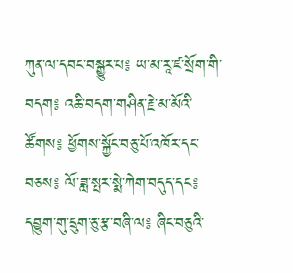ཀུན་ལ་དབང་བསྒྱུར་པ༔ ཡ་མ་རཱ་ཛ་སྲོག་གི་བདག༔ འཆི་བདག་གཤིན་རྗེ་མ་མོའི་ཚོགས༔ ཕྱོགས་སྐྱོང་བཅུ་པོ་འཁོར་དང་བཅས༔ ལོ་ཟླ་སྤར་སྨེ་ཀེག་བདུད་དང༔ དབྱུག་གུ་དྲུག་ཅུ་རྩ་བཞི་ལ༔ ཞིང་བཅུའི་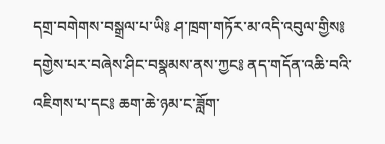དགྲ་བགེགས་བསྒྲལ་པ་ཡི༔ ཤ་ཁྲག་གཏོར་མ་འདི་འབུལ་གྱིས༔ དགྱེས་པར་བཞེས་ཤིང་བསྣམས་ནས་ཀྱང༔ ནད་གདོན་འཆི་བའི་འཇིགས་པ་དང༔ ཆག་ཆེ་ཉམ་ང་ཟློག་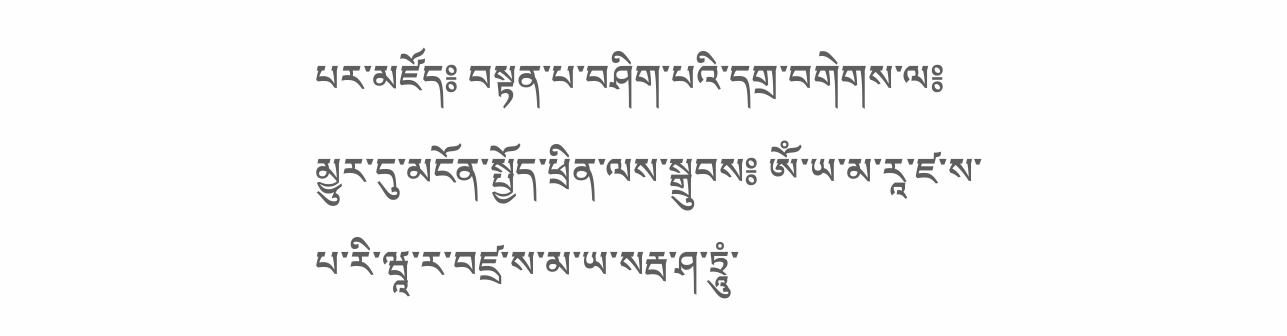པར་མཛོད༔ བསྟན་པ་བཤིག་པའི་དགྲ་བགེགས་ལ༔ མྱུར་དུ་མངོན་སྤྱོད་ཕྲིན་ལས་སྒྲུབས༔ ཨོཾ་ཡ་མ་རཱ་ཛ་ས་པ་རི་ཝཱ་ར་བཛྲ་ས་མ་ཡ་སརྦ་ཤ་ཏྲཱུཾ་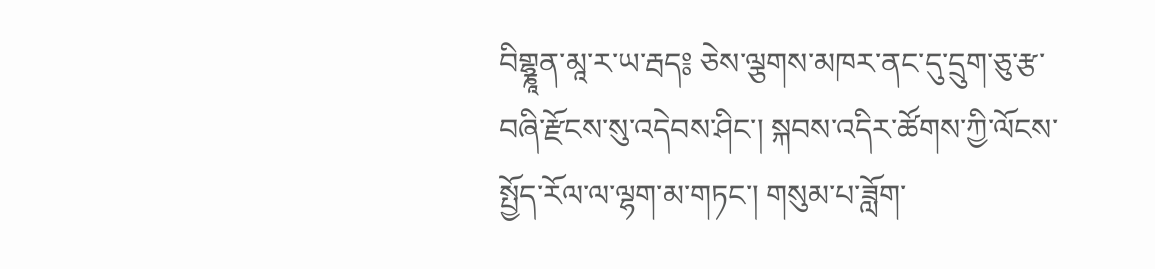བིགྷྣཱན་མཱ་ར་ཡ་རྦད༔ ཅེས་ལྕགས་མཁར་ནང་དུ་དྲུག་ཅུ་རྩ་བཞི་རྫོངས་སུ་འདེབས་ཤིང་། སྐབས་འདིར་ཚོགས་ཀྱི་ལོངས་སྤྱོད་རོལ་ལ་ལྷག་མ་གཏང་། གསུམ་པ་ཟློག་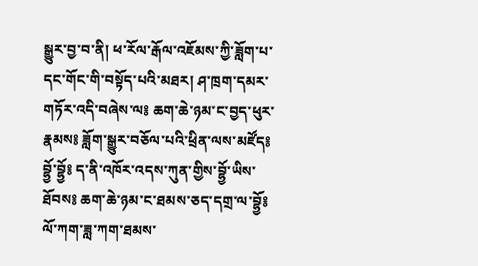སྒྱུར་བྱ་བ་ནི། ཕ་རོལ་རྒོལ་འཇོམས་ཀྱི་ཟློག་པ་དང་གོང་གི་བསྟོད་པའི་མཐར། ཤ་ཁྲག་དམར་གཏོར་འདི་བཞེས་ལ༔ ཆག་ཆེ་ཉམ་ང་བྱད་ཕུར་རྣམས༔ ཟློག་སྒྱུར་བཅོལ་པའི་ཕྲིན་ལས་མཛོད༔ བྷྱོ་བྷྱོ༔ ད་ནི་འཁོར་འདས་ཀུན་གྱིས་བྷྱོ་ཡིས་ཐོབས༔ ཆག་ཆེ་ཉམ་ང་ཐམས་ཅད་དགྲ་ལ་བྷྱོ༔ ལོ་ཀག་ཟླ་ཀག་ཐམས་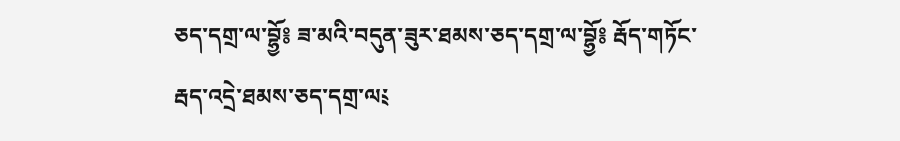ཅད་དགྲ་ལ་བྷྱོ༔ ཟ་མའི་བདུན་ཟུར་ཐམས་ཅད་དགྲ་ལ་བྷྱོ༔ རྦོད་གཏོང་རྦད་འདྲེ་ཐམས་ཅད་དགྲ་ལ༴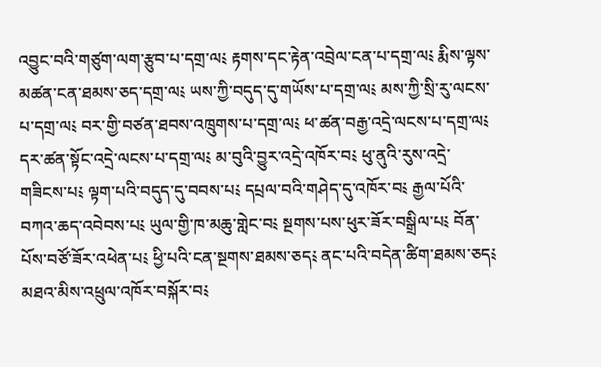འབྱུང་བའི་གཙུག་ལག་རྩུབ་པ་དགྲ་ལ༴ རྟགས་དང་རྟེན་འབྲེལ་ངན་པ་དགྲ་ལ༴ རྨིས་ལྟས་མཚན་ངན་ཐམས་ཅད་དགྲ་ལ༴ ཡས་ཀྱི་བདུད་དུ་གཡོས་པ་དགྲ་ལ༴ མས་ཀྱི་སྲི་རུ་ལངས་པ་དགྲ་ལ༴ བར་གྱི་བཙན་ཐབས་འཁྲུགས་པ་དགྲ་ལ༴ ཕ་ཚན་བརྒྱ་འདྲེ་ལངས་པ་དགྲ་ལ༴ དར་ཚན་སྟོང་འདྲེ་ལངས་པ་དགྲ་ལ༴ མ་བུའི་བྱུར་འདྲེ་འཁོར་བ༴ ཕུ་ནུའི་རུས་འདྲེ་གཟིངས་པ༴ ལྟག་པའི་བདུད་དུ་བབས་པ༴ དཔྲལ་བའི་གཤེད་དུ་འཁོར་བ༴ རྒྱལ་པོའི་བཀའ་ཆད་འབེབས་པ༴ ཡུལ་གྱི་ཁ་མཆུ་གླེང་བ༴ སྔགས་པས་ཕུར་ཟོར་བསྒྲིལ་པ༴ བོན་པོས་བཙོ་ཟོར་འཕེན་པ༴ ཕྱི་པའི་ངན་སྔགས་ཐམས་ཅད༴ ནང་པའི་བདེན་ཚིག་ཐམས་ཅད༴ མཐའ་མིས་འཕྲུལ་འཁོར་བསྐོར་བ༴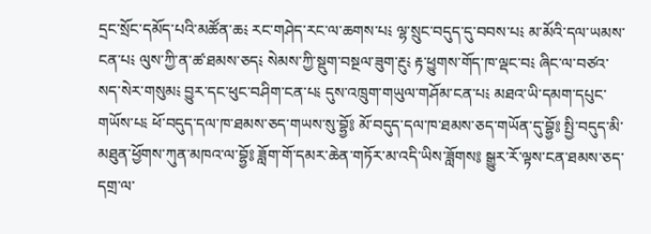དྲང་སྲོང་དམོད་པའི་མཚོན་ཆ༴ རང་གཤེད་རང་ལ་ཆགས་པ༴ ལྷ་སྲུང་བདུད་དུ་བབས་པ༴ མ་མོའི་དལ་ཡམས་ངན་པ༴ ལུས་ཀྱི་ན་ཚ་ཐམས་ཅད༴ སེམས་ཀྱི་སྡུག་བསྔལ་ཟུག་རྔུ༴ རྟ་ཕྱུགས་གོད་ཁ་ལྡང་བ༴ ཞིང་ལ་བཙའ་སད་སེར་གསུམ༴ བྱུར་དང་ཕུང་བཤིག་ངན་པ༴ དུས་འཁྲུག་གཡུལ་གཤོམ་ངན་པ༴ མཐའ་ཡི་དམག་དཔུང་གཡོས་པ༴ ཕོ་བདུད་དལ་ཁ་ཐམས་ཅད་གཡས་སུ་བྷྱོ༔ མོ་བདུད་དལ་ཁ་ཐམས་ཅད་གཡོན་དུ་བྷྱོ༔ སྤྱི་བདུད་མི་མཐུན་ཕྱོགས་ཀུན་མཁའ་ལ་བྷྱོ༔ ཟློག་གོ་དམར་ཆེན་གཏོར་མ་འདི་ཡིས་ཟློགས༔ སྒྱུར་རོ་ལྟས་ངན་ཐམས་ཅད་དགྲ་ལ་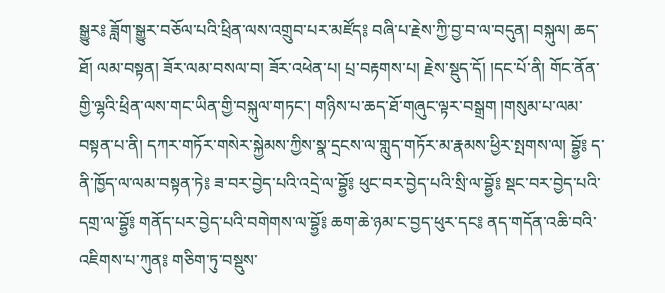སྒྱུར༔ ཟློག་སྒྱུར་བཅོལ་པའི་ཕྲིན་ལས་འགྲུབ་པར་མཛོད༔ བཞི་པ་རྗེས་ཀྱི་བྱ་བ་ལ་བདུན། བསྐུལ། ཆད་ཐོ། ལམ་བསྟན། ཟོར་ལམ་བསལ་བ། ཟོར་འཕེན་པ། པྲ་བརྟགས་པ། རྗེས་སྡུད་དོ། །དང་པོ་ནི། གོང་ནོན་གྱི་ལྷའི་ཕྲིན་ལས་གང་ཡིན་གྱི་བསྐུལ་གཏང་། གཉིས་པ་ཆད་ཐོ་གཞུང་ལྟར་བསྒྲག །གསུམ་པ་ལམ་བསྟན་པ་ནི། དཀར་གཏོར་གསེར་སྐྱེམས་ཀྱིས་སྣ་དྲངས་ལ་གླུད་གཏོར་མ་རྣམས་ཕྱིར་སྤགས་ལ། བྷྱོ༔ ད་ནི་ཁྱོད་ལ་ལམ་བསྟན་ཏེ༔ ཟ་བར་བྱེད་པའི་འདྲེ་ལ་བྷྱོ༔ ཕུང་བར་བྱེད་པའི་སྲི་ལ་བྷྱོ༔ སྡང་བར་བྱེད་པའི་དགྲ་ལ་བྷྱོ༔ གནོད་པར་བྱེད་པའི་བགེགས་ལ་བྷྱོ༔ ཆག་ཆེ་ཉམ་ང་བྱད་ཕུར་དང༔ ནད་གདོན་འཆི་བའི་འཇིགས་པ་ཀུན༔ གཅིག་ཏུ་བསྡུས་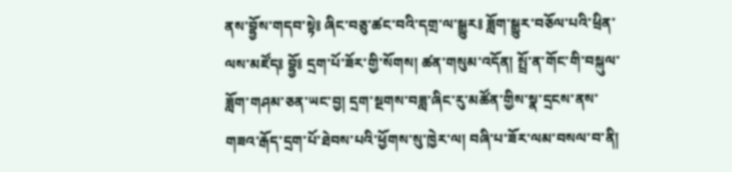ནས་བྷྱོས་གདབ་སྟེ༔ ཞིང་བཅུ་ཚང་བའི་དགྲ་ལ་སྒྱུར༔ ཟློག་སྒྱུར་བཅོལ་པའི་ཕྲིན་ལས་མཛོད༔ བྷྱོ༔ དྲག་པོ་ཟོར་གྱི་སོགས། ཚན་གསུམ་འདོན། སྤྲོ་ན་གོང་གི་བསྐུལ་ཟློག་གཤམ་ཅན་ཡང་བྱ། དྲག་སྔགས་བཟླ་ཞིང་རུ་མཚོན་གྱིས་སྣ་དྲངས་ནས་གཟའ་རྒོད་དྲག་པོ་ཐེབས་པའི་ཕྱོགས་སུ་ཁྱེར་ལ། བཞི་པ་ཟོར་ལམ་བསལ་བ་ནི།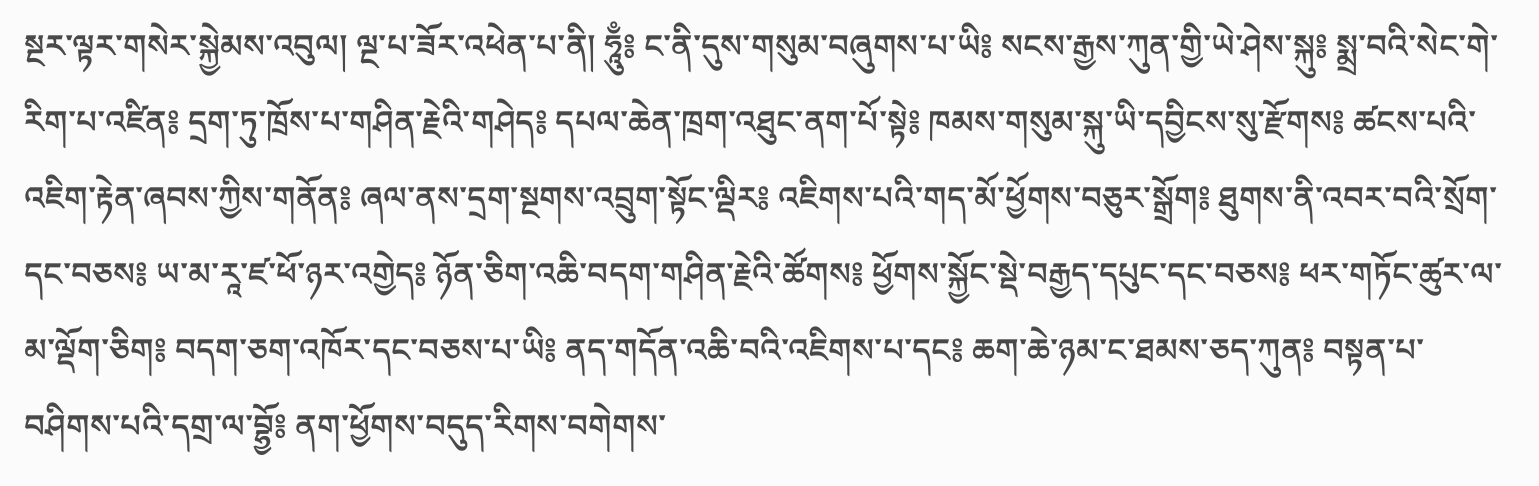སྔར་ལྟར་གསེར་སྐྱེམས་འབུལ། ལྔ་པ་ཟོར་འཕེན་པ་ནི། ཧཱུྃ༔ ང་ནི་དུས་གསུམ་བཞུགས་པ་ཡི༔ སངས་རྒྱས་ཀུན་གྱི་ཡེ་ཤེས་སྐུ༔ སྨྲ་བའི་སེང་གེ་རིག་པ་འཛིན༔ དྲག་ཏུ་ཁྲོས་པ་གཤིན་རྗེའི་གཤེད༔ དཔལ་ཆེན་ཁྲག་འཐུང་ནག་པོ་སྟེ༔ ཁམས་གསུམ་སྐུ་ཡི་དབྱིངས་སུ་རྫོགས༔ ཚངས་པའི་འཇིག་རྟེན་ཞབས་ཀྱིས་གནོན༔ ཞལ་ནས་དྲག་སྔགས་འབྲུག་སྟོང་ལྡིར༔ འཇིགས་པའི་གད་མོ་ཕྱོགས་བཅུར་སྒྲོག༔ ཐུགས་ནི་འབར་བའི་སྲོག་དང་བཅས༔ ཡ་མ་རཱ་ཛ་ཕོ་ཉར་འགྱེད༔ ཉོན་ཅིག་འཆི་བདག་གཤིན་རྗེའི་ཚོགས༔ ཕྱོགས་སྐྱོང་སྡེ་བརྒྱད་དཔུང་དང་བཅས༔ ཕར་གཏོང་ཚུར་ལ་མ་ལྡོག་ཅིག༔ བདག་ཅག་འཁོར་དང་བཅས་པ་ཡི༔ ནད་གདོན་འཆི་བའི་འཇིགས་པ་དང༔ ཆག་ཆེ་ཉམ་ང་ཐམས་ཅད་ཀུན༔ བསྟན་པ་བཤིགས་པའི་དགྲ་ལ་བྷྱོ༔ ནག་ཕྱོགས་བདུད་རིགས་བགེགས་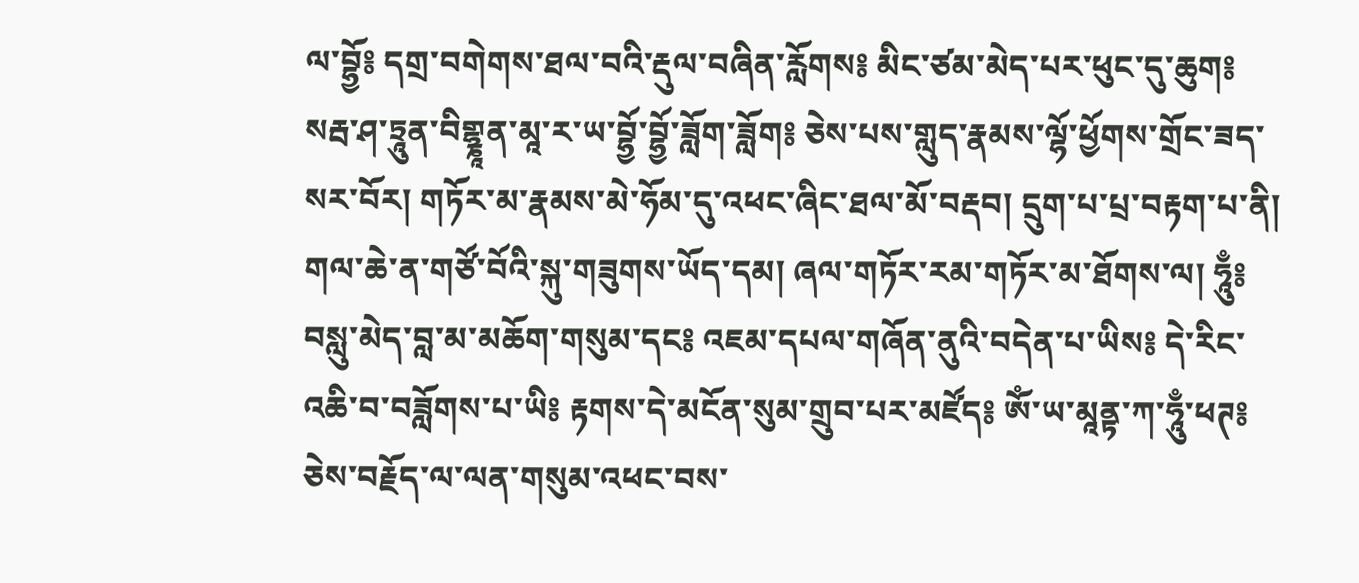ལ་བྷྱོ༔ དགྲ་བགེགས་ཐལ་བའི་རྡུལ་བཞིན་རློགས༔ མིང་ཙམ་མེད་པར་ཕུང་དུ་ཆུག༔ སརྦ་ཤ་ཏྲཱུན་བིགྷྣཱན་མཱ་ར་ཡ་བྷྱོ་བྷྱོ་ཟློག་ཟློག༔ ཅེས་པས་གླུད་རྣམས་ལྷོ་ཕྱོགས་གྲོང་ཟད་སར་བོར། གཏོར་མ་རྣམས་མེ་ཧོམ་དུ་འཕང་ཞིང་ཐལ་མོ་བརྡབ། དྲུག་པ་པྲ་བརྟག་པ་ནི། གལ་ཆེ་ན་གཙོ་བོའི་སྐུ་གཟུགས་ཡོད་དམ། ཞལ་གཏོར་རམ་གཏོར་མ་ཐོགས་ལ། ཧཱུྃ༔ བསླུ་མེད་བླ་མ་མཆོག་གསུམ་དང༔ འཇམ་དཔལ་གཞོན་ནུའི་བདེན་པ་ཡིས༔ དེ་རིང་འཆི་བ་བཟློགས་པ་ཡི༔ རྟགས་དེ་མངོན་སུམ་གྲུབ་པར་མཛོད༔ ཨོཾ་ཡ་མཱནྟ་ཀ་ཧཱུྃ་ཕཊ༔ ཅེས་བརྗོད་ལ་ལན་གསུམ་འཕང་བས་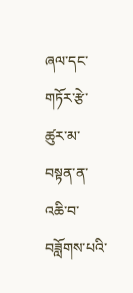ཞལ་དང་གཏོར་རྩེ་ཚུར་མ་བསྟན་ན་འཆི་བ་བཟློགས་པའི་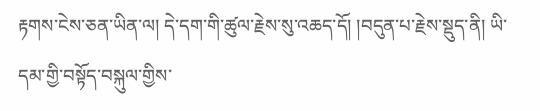རྟགས་ངེས་ཅན་ཡིན་ལ། དེ་དག་གི་ཚུལ་རྗེས་སུ་འཆད་དོ། །བདུན་པ་རྗེས་སྡུད་ནི། ཡི་དམ་གྱི་བསྟོད་བསྐུལ་གྱིས་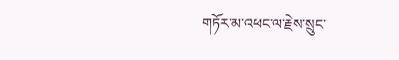གཏོར་མ་འཕང་ལ་རྗེས་སྲུང་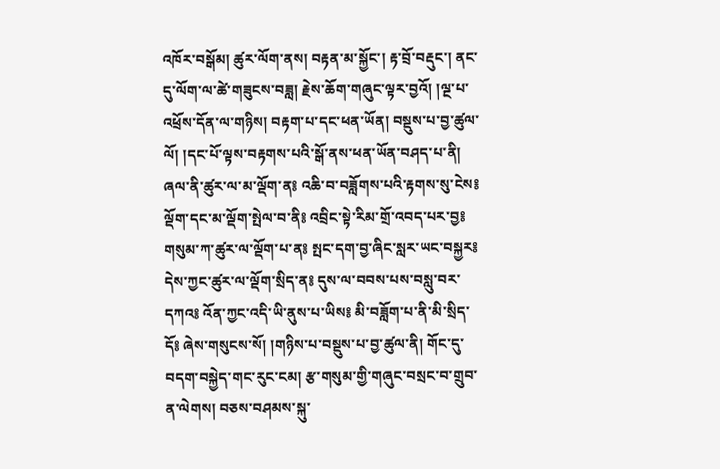འཁོར་བསྒོམ། ཚུར་ལོག་ནས། བརྟན་མ་སྐྱོང་། རྟ་བྲོ་བརྡུང་། ནང་དུ་ལོག་ལ་ཚེ་གཟུངས་བཟླ། རྗེས་ཆོག་གཞུང་ལྟར་བྱའོ། །ལྔ་པ་འཕྲོས་དོན་ལ་གཉིས། བརྟག་པ་དང་ཕན་ཡོན། བསྡུས་པ་བྱ་ཚུལ་ལོ། །དང་པོ་ལྟས་བརྟགས་པའི་སྒོ་ནས་ཕན་ཡོན་བཤད་པ་ནི། ཞལ་ནི་ཚུར་ལ་མ་ལྡོག་ན༔ འཆི་བ་བཟློགས་པའི་རྟགས་སུ་ངེས༔ ལྡོག་དང་མ་ལྡོག་སྤེལ་བ་ནི༔ འབྲིང་སྟེ་རིམ་གྲོ་འབད་པར་བྱ༔ གསུམ་ཀ་ཚུར་ལ་ལྡོག་པ་ན༔ སྤང་དག་བྱ་ཞིང་སླར་ཡང་བསྐྱར༔ དེས་ཀྱང་ཚུར་ལ་ལྡོག་སྲིད་ན༔ དུས་ལ་བབས་པས་བསླུ་བར་དཀའ༔ འོན་ཀྱང་འདི་ཡི་ནུས་པ་ཡིས༔ མི་བཟློག་པ་ནི་མི་སྲིད་དོ༔ ཞེས་གསུངས་སོ། །གཉིས་པ་བསྡུས་པ་བྱ་ཚུལ་ནི། གོང་དུ་བདག་བསྐྱེད་གང་རུང་ངམ། རྩ་གསུམ་གྱི་གཞུང་བསྲང་བ་གྲུབ་ན་ལེགས། བཅས་བཤམས་སྐུ་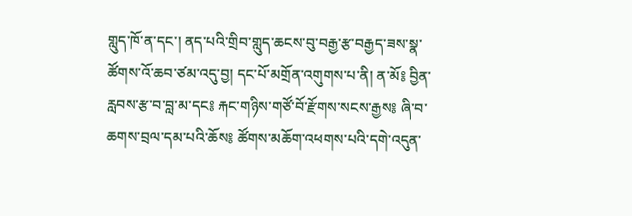གླུད་ཁོ་ན་དང་། ནད་པའི་གྲིབ་གླུད་ཆངས་བུ་བརྒྱ་རྩ་བརྒྱད་ཟས་སྣ་ཚོགས་འོ་ཆབ་ཙམ་འདུ་བྱ། དང་པོ་མགྲོན་འགུགས་པ་ནི། ན་མོ༔ བྱིན་རླབས་རྩ་བ་བླ་མ་དང༔ རྐང་གཉིས་གཙོ་བོ་རྫོགས་སངས་རྒྱས༔ ཞི་བ་ཆགས་བྲལ་དམ་པའི་ཆོས༔ ཚོགས་མཆོག་འཕགས་པའི་དགེ་འདུན་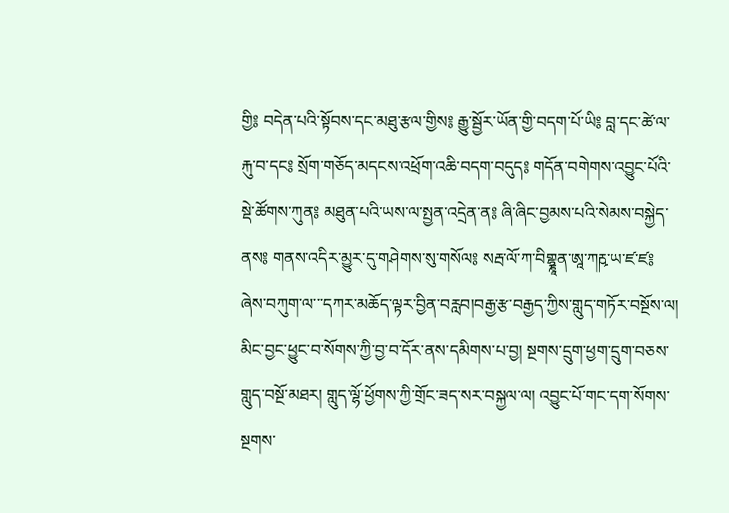གྱི༔ བདེན་པའི་སྟོབས་དང་མཐུ་རྩལ་གྱིས༔ རྒྱུ་སྦྱོར་ཡོན་གྱི་བདག་པོ་ཡི༔ བླ་དང་ཚེ་ལ་རྐུ་བ་དང༔ སྲོག་གཅོད་མདངས་འཕྲོག་འཆི་བདག་བདུད༔ གདོན་བགེགས་འབྱུང་པོའི་སྡེ་ཚོགས་ཀུན༔ མཐུན་པའི་ཡས་ལ་སྤྱན་འདྲེན་ན༔ ཞི་ཞིང་བྱམས་པའི་སེམས་བསྐྱེད་ནས༔ གནས་འདིར་མྱུར་དུ་གཤེགས་སུ་གསོལ༔ སརྦ་ལོ་ཀ་བིགྷྣཱན་ཨཱ་ཀརྵ་ཡ་ཛ་ཛ༔ ཞེས་བཀུག་ལ་་་དཀར་མཆོད་ལྟར་བྱིན་བརླབ།བརྒྱ་རྩ་བརྒྱད་ཀྱིས་གླུད་གཏོར་བསྔོས་ལ། མིང་བྱང་ཕྱུང་བ་སོགས་ཀྱི་བྱ་བ་དོར་ནས་དམིགས་པ་བྱ། སྔགས་དྲུག་ཕྱག་དྲུག་བཅས་གླུད་བསྔོ་མཐར། གླུད་ལྷོ་ཕྱོགས་ཀྱི་གྲོང་ཟད་སར་བསྐྱལ་ལ། འབྱུང་པོ་གང་དག་སོགས་སྔགས་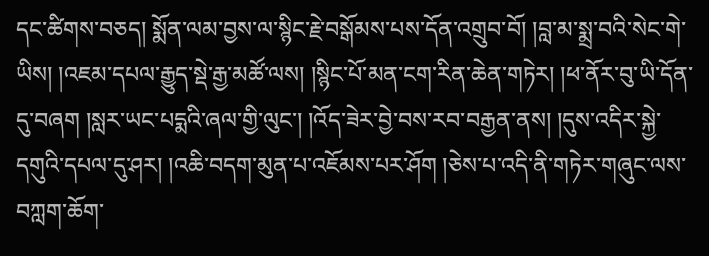དང་ཚིགས་བཅད། སྨོན་ལམ་བྱས་ལ་སྙིང་རྗེ་བསྒོམས་པས་དོན་འགྲུབ་བོ། །བླ་མ་སྨྲ་བའི་སེང་གེ་ཡིས། །འཇམ་དཔལ་རྒྱུད་སྡེ་རྒྱ་མཚོ་ལས། །སྙིང་པོ་མན་ངག་རིན་ཆེན་གཏེར། །ཕ་ནོར་བུ་ཡི་དོན་དུ་བཞག །སླར་ཡང་པདྨའི་ཞལ་གྱི་ལུང་། །འོད་ཟེར་བྱེ་བས་རབ་བརྒྱན་ནས། །དུས་འདིར་སྐྱེ་དགུའི་དཔལ་དུ་ཤར། །འཆི་བདག་མུན་པ་འཇོམས་པར་ཤོག །ཅེས་པ་འདི་ནི་གཏེར་གཞུང་ལས་བཀླག་ཆོག་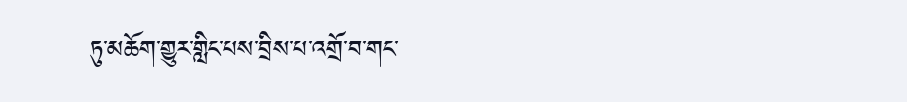ཏུ་མཆོག་གྱུར་གླིང་པས་བྲིས་པ་འགྲོ་བ་གང་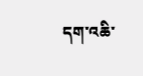དག་འཆི་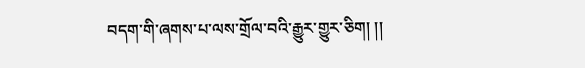བདག་གི་ཞགས་པ་ལས་གྲོལ་བའི་རྒྱུར་གྱུར་ཅིག། །།